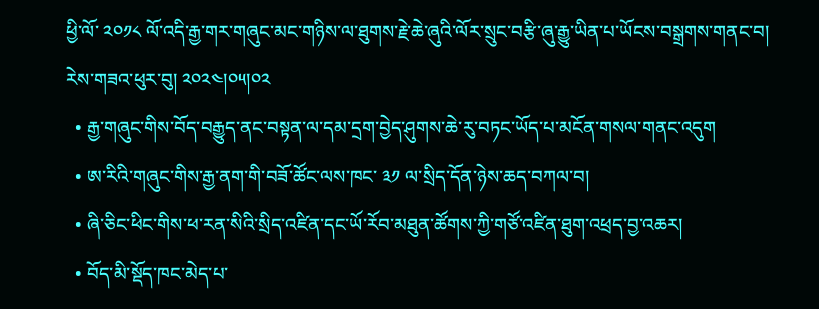ཕྱི་ལོ་ ༢༠༡༨ ལོ་འདི་རྒྱ་གར་གཞུང་མང་གཉིས་ལ་ཐུགས་རྗེ་ཆེ་ཞུའི་ལོར་སྲུང་བརྩི་ཞུ་རྒྱུ་ཡིན་པ་ཡོངས་བསྒྲགས་གནང་བ།
རེས་གཟའ་ཕུར་བུ། ༢༠༢༤།༠༥།༠༢
  • རྒྱ་གཞུང་གིས་བོད་བརྒྱུད་ནང་བསྟན་ལ་དམ་དྲག་བྱེད་ཤུགས་ཆེ་རུ་བཏང་ཡོད་པ་མངོན་གསལ་གནང་འདུག
  • ཨ་རིའི་གཞུང་གིས་རྒྱ་ནག་གི་བཟོ་ཚོང་ལས་ཁང་ ༣༡ ལ་སྲིད་དོན་ཉེས་ཆད་བཀལ་བ།
  • ཞི་ཅིང་ཕིང་གིས་ཕ་རན་སིའི་སྲིད་འཛིན་དང་ཡོ་རོབ་མཐུན་ཚོགས་ཀྱི་གཙོ་འཛིན་ཐུག་འཕྲད་བྱ་འཆར།
  • བོད་མི་སྡོད་ཁང་མེད་པ་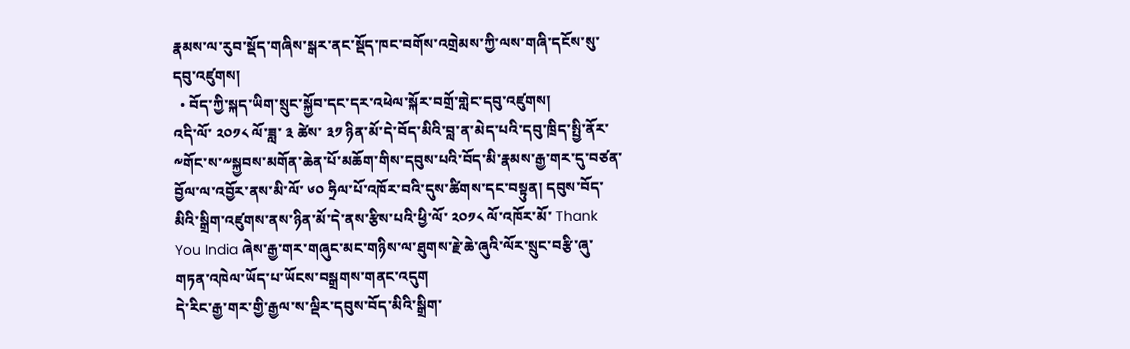རྣམས་ལ་རུབ་སྡོད་གཞིས་སྒར་ནང་སྡོད་ཁང་བགོས་འགྲེམས་ཀྱི་ལས་གཞི་དངོས་སུ་དབུ་འཛུགས།
  • བོད་ཀྱི་སྐད་ཡིག་སྲུང་སྐྱོབ་དང་དར་འཕེལ་སྐོར་བགྲོ་གླེང་དབུ་འཛུགས།
འདི་ལོ་ ༢༠༡༨ ལོ་ཟླ་ ༣ ཚེས་ ༣༡ ཉིན་མོ་དེ་བོད་མིའི་བླ་ན་མེད་པའི་དབུ་ཁྲིད་སྤྱི་ནོར་༸གོང་ས་༸སྐྱབས་མགོན་ཆེན་པོ་མཆོག་གིས་དབུས་པའི་བོད་མི་རྣམས་རྒྱ་གར་དུ་བཙན་བྱོལ་ལ་འབྱོར་ནས་མི་ལོ་ ༦༠ ཧྲིལ་པོ་འཁོར་བའི་དུས་ཚིགས་དང་བསྟུན། དབུས་བོད་མིའི་སྒྲིག་འཛུགས་ནས་ཉིན་མོ་དེ་ནས་རྩིས་པའི་ཕྱི་ལོ་ ༢༠༡༨ ལོ་འཁོར་མོ་ Thank You India ཞེས་རྒྱ་གར་གཞུང་མང་གཉིས་ལ་ཐུགས་རྗེ་ཆེ་ཞུའི་ལོར་སྲུང་བརྩི་ཞུ་གཏན་འཁེལ་ཡོད་པ་ཡོངས་བསྒྲགས་གནང་འདུག
དེ་རིང་རྒྱ་གར་གྱི་རྒྱལ་ས་ལྡིར་དབུས་བོད་མིའི་སྒྲིག་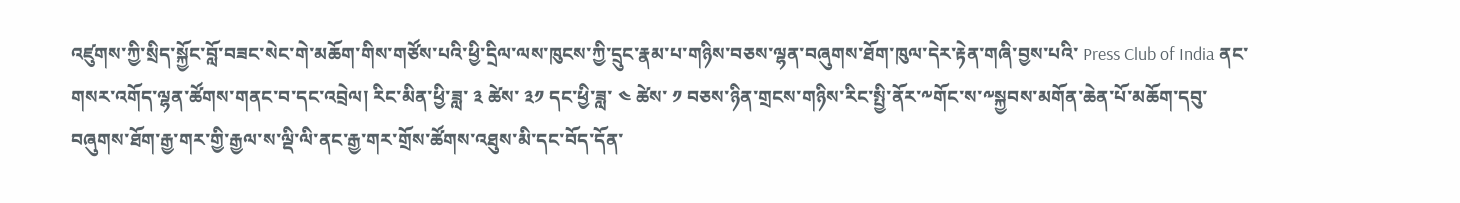འཛུགས་ཀྱི་སྲིད་སྐྱོང་བློ་བཟང་སེང་གེ་མཆོག་གིས་གཙོས་པའི་ཕྱི་དྲིལ་ལས་ཁུངས་ཀྱི་དྲུང་རྣམ་པ་གཉིས་བཅས་ལྷན་བཞུགས་ཐོག་ཁུལ་དེར་རྟེན་གཞི་བྱས་པའི་ Press Club of India ནང་གསར་འགོད་ལྷན་ཚོགས་གནང་བ་དང་འབྲེལ། རིང་མིན་ཕྱི་ཟླ་ ༣ ཚེས་ ༣༡ དང་ཕྱི་ཟླ་ ༤ ཚེས་ ༡ བཅས་ཉིན་གྲངས་གཉིས་རིང་སྤྱི་ནོར་༸གོང་ས་༸སྐྱབས་མགོན་ཆེན་པོ་མཆོག་དབུ་བཞུགས་ཐོག་རྒྱ་གར་གྱི་རྒྱལ་ས་ལྡི་ལི་ནང་རྒྱ་གར་གྲོས་ཚོགས་འཐུས་མི་དང་བོད་དོན་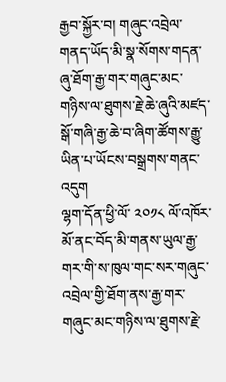རྒྱབ་སྐྱོར་བ། གཞུང་འབྲེལ་གནད་ཡོད་མི་སྣ་སོགས་གདན་ཞུ་ཐོག་རྒྱ་གར་གཞུང་མང་གཉིས་ལ་ཐུགས་རྗེ་ཆེ་ཞུའི་མཛད་སྒོ་གཞི་རྒྱ་ཆེ་བ་ཞིག་ཚོགས་རྒྱུ་ཡིན་པ་ཡོངས་བསྒྲགས་གནང་འདུག
ལྷག་དོན་ཕྱི་ལོ་ ༢༠༡༨ ལོ་འཁོར་མོ་ནང་བོད་མི་གནས་ཡུལ་རྒྱ་གར་གི་ས་ཁུལ་གང་སར་གཞུང་འབྲེལ་གྱི་ཐོག་ནས་རྒྱ་གར་གཞུང་མང་གཉིས་ལ་ཐུགས་རྗེ་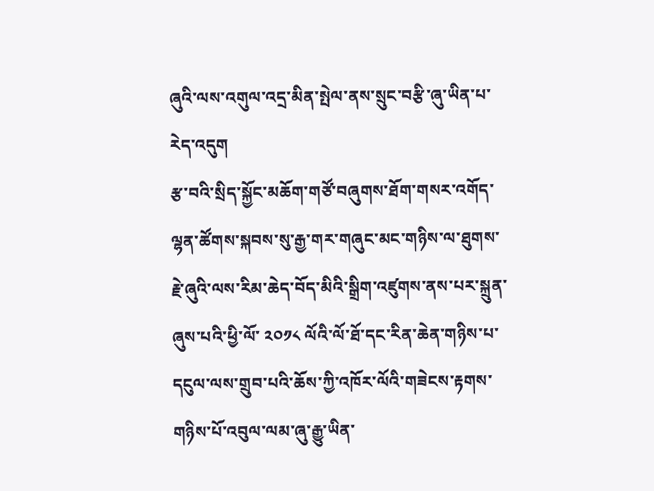ཞུའི་ལས་འགུལ་འདྲ་མིན་སྤེལ་ནས་སྲུང་བརྩི་ཞུ་ཡིན་པ་རེད་འདུག
རྩ་བའི་སྲིད་སྐྱོང་མཆོག་གཙོ་བཞུགས་ཐོག་གསར་འགོད་ལྷན་ཚོགས་སྐབས་སུ་རྒྱ་གར་གཞུང་མང་གཉིས་ལ་ཐུགས་རྗེ་ཞུའི་ལས་རིམ་ཆེད་བོད་མིའི་སྒྲིག་འཛུགས་ནས་པར་སྐྲུན་ཞུས་པའི་ཕྱི་ལོ་ ༢༠༡༨ ལོའི་ལོ་ཐོ་དང་རིན་ཆེན་གཉིས་པ་དངུལ་ལས་གྲུབ་པའི་ཆོས་ཀྱི་འཁོར་ལོའི་གཟེངས་རྟགས་གཉིས་པོ་འབུལ་ལམ་ཞུ་རྒྱུ་ཡིན་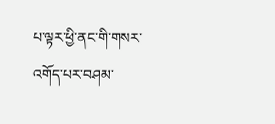པ་ལྟར་ཕྱི་ནང་གི་གསར་འགོད་པར་བཤམ་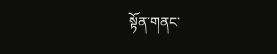སྟོན་གནང་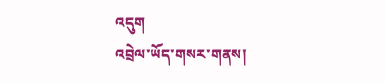འདུག
འབྲེལ་ཡོད་གསར་གནས།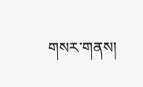གསར་གནས།